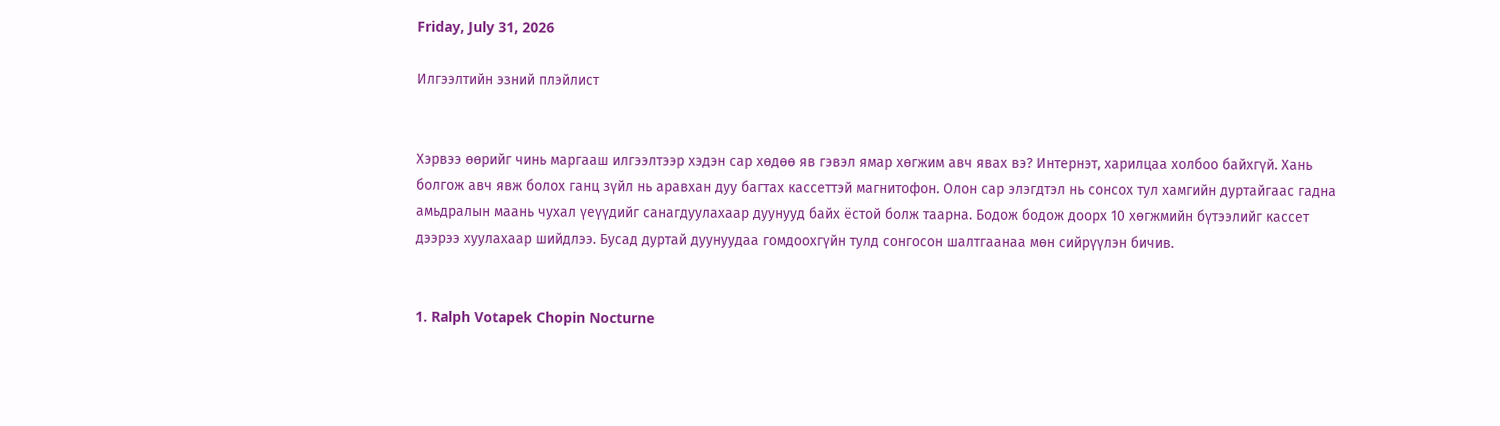Friday, July 31, 2026

Илгээлтийн эзний плэйлист


Хэрвээ өөрийг чинь маргааш илгээлтээр хэдэн сар хөдөө яв гэвэл ямар хөгжим авч явах вэ? Интернэт, харилцаа холбоо байхгүй. Хань болгож авч явж болох ганц зүйл нь аравхан дуу багтах кассеттэй магнитофон. Олон сар элэгдтэл нь сонсох тул хамгийн дуртайгаас гадна амьдралын маань чухал үеүүдийг санагдуулахаар дуунууд байх ёстой болж таарна. Бодож бодож доорх 10 хөгжмийн бүтээлийг кассет дээрээ хуулахаар шийдлээ. Бусад дуртай дуунуудаа гомдоохгүйн тулд сонгосон шалтгаанаа мөн сийрүүлэн бичив.


1. Ralph Votapek Chopin Nocturne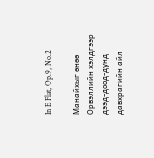In E Flat, Op.9, No.2

Манайхыг өнөө Орвэллийн хэлдгээр дээд-доод-дунд давхрагийн айл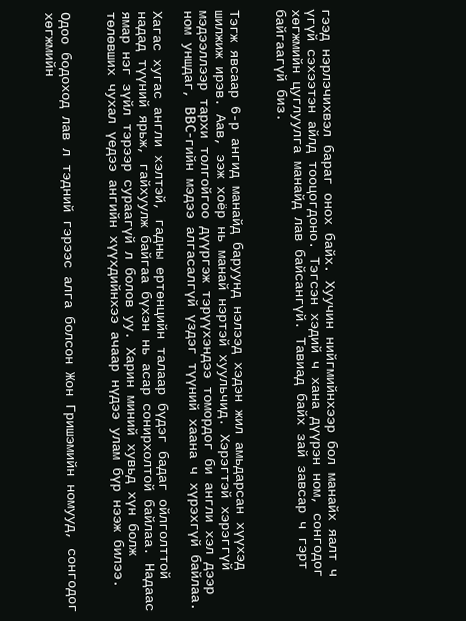гээд нэрлэчихвэл бараг онох байх. Хуучин нийгмийнхээр бол манайх яалт ч үгүй сэхээтэн айлд тооцогдоно. Тэгсэн хэдий ч хана дүүрэн ном, сонгодог хөгжмийн цуглуулга манайд лав байсангүй. Тавиад байх зай завсар ч гэрт байгаагүй биз.


Тэгж явсаар 6-р ангид манайд баруунд нэлээд хэдэн жил амьдарсан хүүхэд шилжиж ирэв. Аав, ээж хоёр нь манай нэртэй хуульчид. Хэрэгтэй хэрэггүй мэдээллээр тархи толгойгоо дүүргэж тэрүүхэндээ томордог би англи хэл дээр ном уншдаг, BBC-гийн мэдээ алгасалгүй үздэг түүний хаана ч хүрэхгүй байлаа.

Хагас хугас англи хэлтэй, гадны ертөнцийн талаар бүдэг бадаг ойлголттой надад түүний ярьж, гайхуулж байгаа бүхэн нь асар сонирхолтой байлаа. Надаас ямар нэг зүйл тэрээр сураагүй л болов уу. Харин миний хувьд хүн болж төлөвших чухал үедээ ангийн хүүхдийнхээ ачаар нүдээ улам бүр нээж билээ.


Одоо бодоход лав л тэдний гэрээс алга болсон Жон Гришэмийн номууд, сонгодог хөгжмийн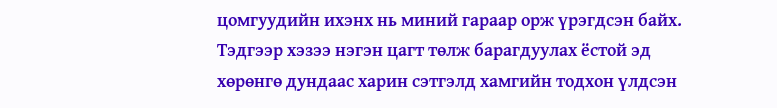цомгуудийн ихэнх нь миний гараар орж үрэгдсэн байх. Тэдгээр хэзээ нэгэн цагт төлж барагдуулах ёстой эд хөрөнгө дундаас харин сэтгэлд хамгийн тодхон үлдсэн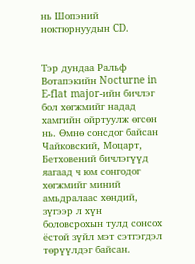нь Шопэний ноктюрнуудын CD.


Тэр дундаа Ральф Вотапэкийн Nocturne in E-flat major-ийн бичлэг бол хөгжмийг надад хамгийн ойртуулж өгсөн нь. Өмнө сонсдог байсан Чайковский, Моцарт, Бетховений бичлэгүүд яагаад ч юм сонгодог хөгжмийг миний амьдралаас хөндий, зүгээр л хүн боловсрохын тулд сонсох ёстой зүйл мэт сэтгэгдэл төрүүлдэг байсан.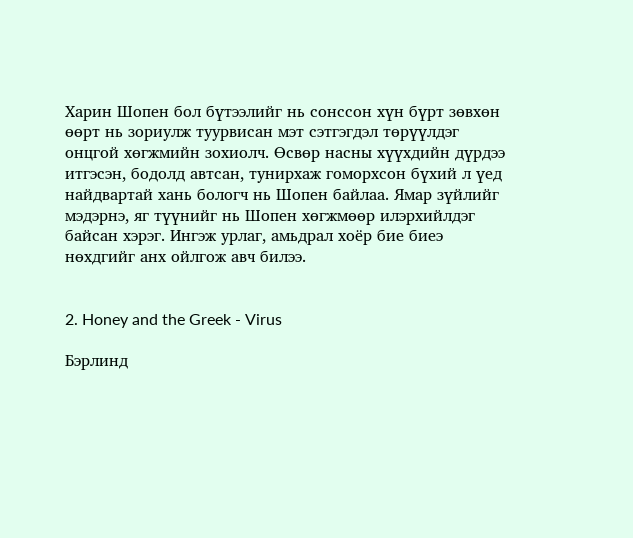Харин Шопен бол бүтээлийг нь сонссон хүн бүрт зөвхөн өөрт нь зориулж туурвисан мэт сэтгэгдэл төрүүлдэг онцгой хөгжмийн зохиолч. Өсвөр насны хүүхдийн дүрдээ итгэсэн, бодолд автсан, тунирхаж гоморхсон бүхий л үед найдвартай хань бологч нь Шопен байлаа. Ямар зүйлийг мэдэрнэ, яг түүнийг нь Шопен хөгжмөөр илэрхийлдэг байсан хэрэг. Ингэж урлаг, амьдрал хоёр бие биеэ нөхдгийг анх ойлгож авч билээ.


2. Honey and the Greek - Virus

Бэрлинд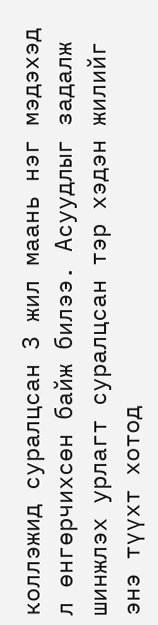коллэжид суралцсан 3 жил маань нэг мэдэхэд л өнгөрчихсөн байж билээ. Асуудлыг задалж шинжлэх урлагт суралцсан тэр хэдэн жилийг энэ түүхт хотод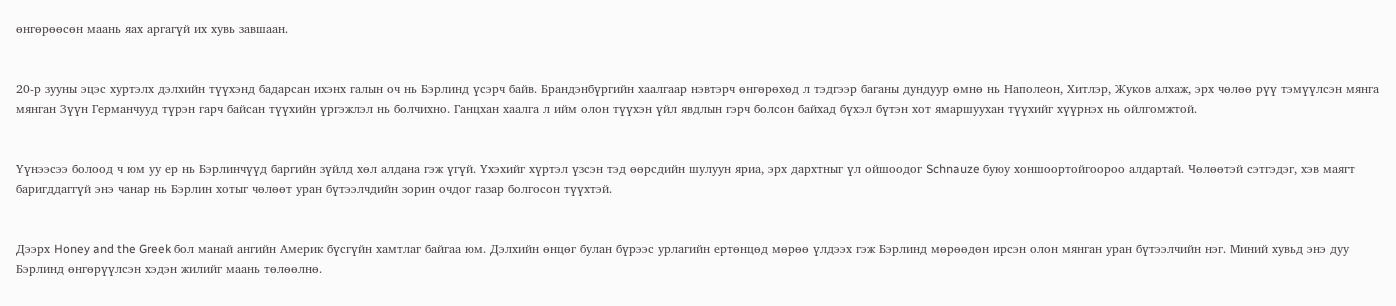өнгөрөөсөн маань яах аргагүй их хувь завшаан.


20-р зууны эцэс хуртэлх дэлхийн түүхэнд бадарсан ихэнх галын оч нь Бэрлинд үсэрч байв. Брандэнбүргийн хаалгаар нэвтэрч өнгөрөхөд л тэдгээр баганы дундуур өмнө нь Наполеон, Хитлэр, Жуков алхаж, эрх чөлөө рүү тэмүүлсэн мянга мянган Зүүн Германчууд түрэн гарч байсан түүхийн үргэжлэл нь болчихно. Ганцхан хаалга л ийм олон түүхэн үйл явдлын гэрч болсон байхад бүхэл бүтэн хот ямаршуухан түүхийг хүүрнэх нь ойлгомжтой.


Үүнээсээ болоод ч юм уу ер нь Бэрлинчүүд баргийн зүйлд хөл алдана гэж үгүй. Үхэхийг хүртэл үзсэн тэд өөрсдийн шулуун яриа, эрх дархтныг үл ойшоодог Schnauze буюу хоншоортойгоороо алдартай. Чөлөөтэй сэтгэдэг, хэв маягт баригддаггүй энэ чанар нь Бэрлин хотыг чөлөөт уран бүтээлчдийн зорин очдог газар болгосон түүхтэй.


Дээрх Honey and the Greek бол манай ангийн Америк бүсгүйн хамтлаг байгаа юм. Дэлхийн өнцөг булан бүрээс урлагийн ертөнцөд мөрөө үлдээх гэж Бэрлинд мөрөөдөн ирсэн олон мянган уран бүтээлчийн нэг. Миний хувьд энэ дуу Бэрлинд өнгөрүүлсэн хэдэн жилийг маань төлөөлнө.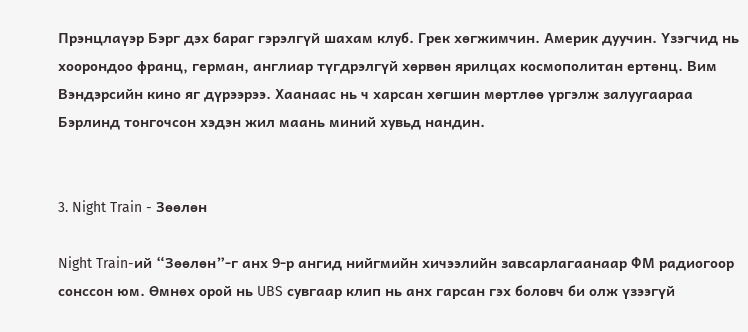Прэнцлаүэр Бэрг дэх бараг гэрэлгүй шахам клуб. Грек хөгжимчин. Америк дуучин. Үзэгчид нь хоорондоо франц, герман, англиар түгдрэлгүй хөрвөн ярилцах космополитан ертөнц. Вим Вэндэрсийн кино яг дүрээрээ. Хаанаас нь ч харсан хөгшин мөртлөө үргэлж залуугаараа Бэрлинд тонгочсон хэдэн жил маань миний хувьд нандин.


3. Night Train - Зөөлөн

Night Train-ий “Зөөлөн”-г анх 9-р ангид нийгмийн хичээлийн завсарлагаанаар ФМ радиогоор сонссон юм. Өмнөх орой нь UBS сувгаар клип нь анх гарсан гэх боловч би олж үзээгүй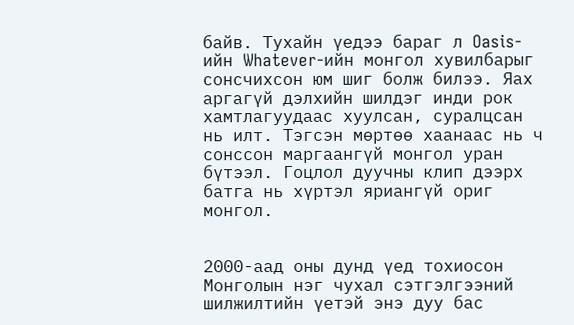байв. Тухайн үедээ бараг л Oasis-ийн Whatever-ийн монгол хувилбарыг сонсчихсон юм шиг болж билээ. Яах аргагүй дэлхийн шилдэг инди рок хамтлагуудаас хуулсан, суралцсан нь илт. Тэгсэн мөртөө хаанаас нь ч сонссон маргаангүй монгол уран бүтээл. Гоцлол дуучны клип дээрх батга нь хүртэл яриангүй ориг монгол.


2000-аад оны дунд үед тохиосон Монголын нэг чухал сэтгэлгээний шилжилтийн үетэй энэ дуу бас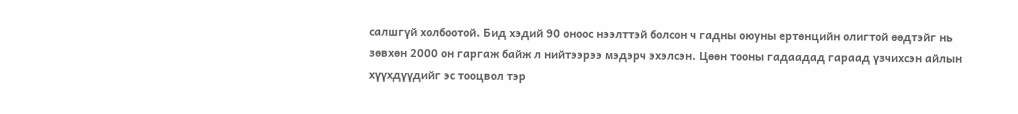салшгүй холбоотой. Бид хэдий 90 оноос нээлттэй болсон ч гадны оюуны ертөнцийн олигтой өөдтэйг нь зөвхөн 2000 он гаргаж байж л нийтээрээ мэдэрч эхэлсэн. Цөөн тооны гадаадад гараад үзчихсэн айлын хүүхдүүдийг эс тооцвол тэр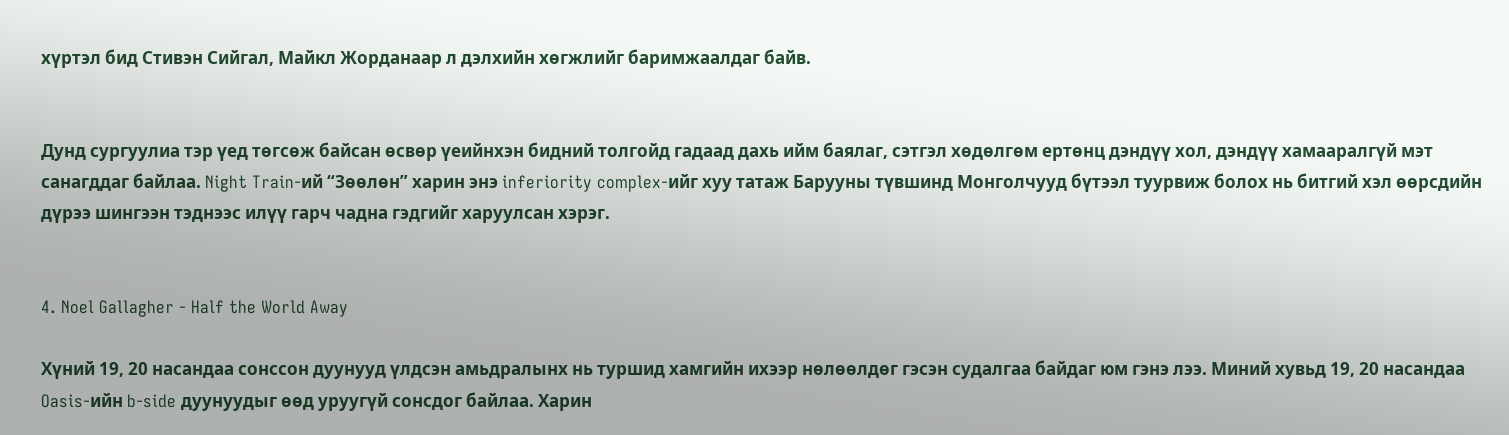хүртэл бид Стивэн Сийгал, Майкл Жорданаар л дэлхийн хөгжлийг баримжаалдаг байв.


Дунд сургуулиа тэр үед төгсөж байсан өсвөр үеийнхэн бидний толгойд гадаад дахь ийм баялаг, сэтгэл хөдөлгөм ертөнц дэндүү хол, дэндүү хамааралгүй мэт санагддаг байлаа. Night Train-ий “Зөөлөн” харин энэ inferiority complex-ийг хуу татаж Барууны түвшинд Монголчууд бүтээл туурвиж болох нь битгий хэл өөрсдийн дүрээ шингээн тэднээс илүү гарч чадна гэдгийг харуулсан хэрэг.


4. Noel Gallagher - Half the World Away

Хүний 19, 20 насандаа сонссон дуунууд үлдсэн амьдралынх нь туршид хамгийн ихээр нөлөөлдөг гэсэн судалгаа байдаг юм гэнэ лээ. Миний хувьд 19, 20 насандаа Oasis-ийн b-side дуунуудыг өөд уруугүй сонсдог байлаа. Харин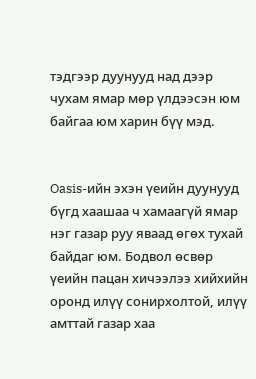тэдгээр дуунууд над дээр чухам ямар мөр үлдээсэн юм байгаа юм харин бүү мэд.


Oasis-ийн эхэн үеийн дуунууд бүгд хаашаа ч хамаагүй ямар нэг газар руу яваад өгөх тухай байдаг юм. Бодвол өсвөр үеийн пацан хичээлээ хийхийн оронд илүү сонирхолтой, илүү амттай газар хаа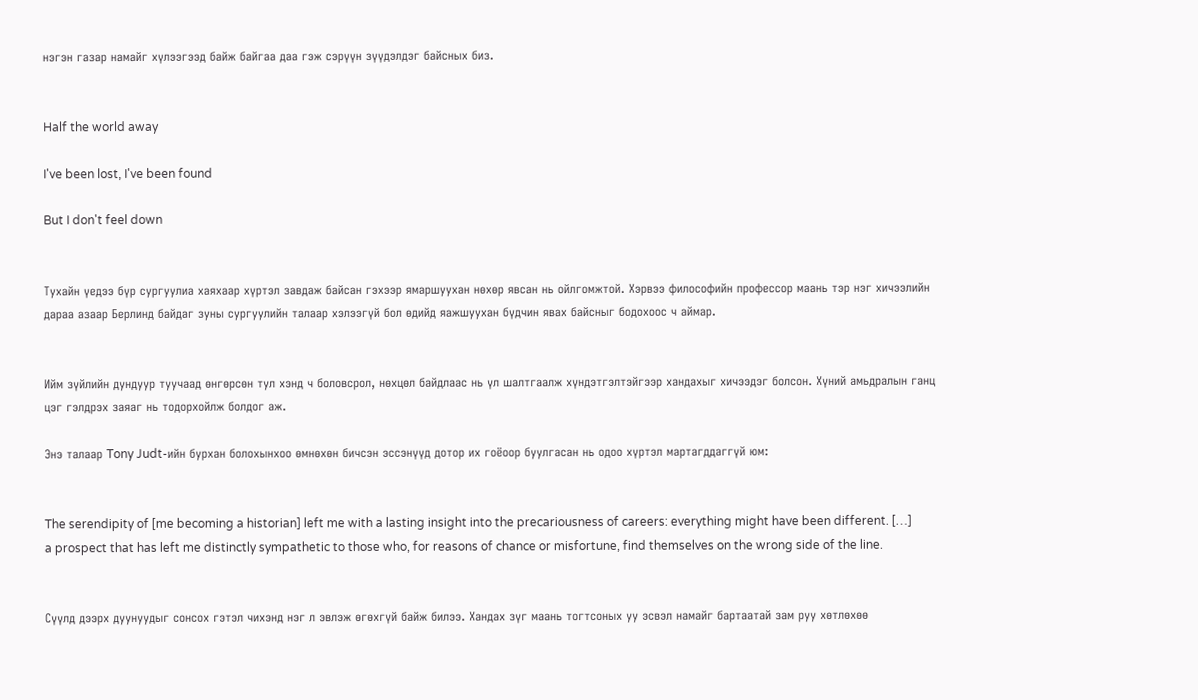нэгэн газар намайг хүлээгээд байж байгаа даа гэж сэрүүн зүүдэлдэг байсных биз.


Half the world away

I've been lost, I've been found

But I don't feel down


Тухайн үедээ бүр сургуулиа хаяхаар хүртэл завдаж байсан гэхээр ямаршуухан нөхөр явсан нь ойлгомжтой. Хэрвээ философийн профессор маань тэр нэг хичээлийн дараа азаар Берлинд байдаг зуны сургуулийн талаар хэлээгүй бол өдийд яажшуухан бүдчин явах байсныг бодохоос ч аймар.


Ийм зүйлийн дундуур туучаад өнгөрсөн тул хэнд ч боловсрол, нөхцөл байдлаас нь үл шалтгаалж хүндэтгэлтэйгээр хандахыг хичээдэг болсон. Хүний амьдралын ганц цэг гэлдрэх заяаг нь тодорхойлж болдог аж.

Энэ талаар Tony Judt-ийн бурхан болохынхоо өмнөхөн бичсэн эссэнүүд дотор их гоёоор буулгасан нь одоо хүртэл мартагддаггүй юм:


The serendipity of [me becoming a historian] left me with a lasting insight into the precariousness of careers: everything might have been different. […] a prospect that has left me distinctly sympathetic to those who, for reasons of chance or misfortune, find themselves on the wrong side of the line.


Сүүлд дээрх дуунуудыг сонсох гэтэл чихэнд нэг л эвлэж өгөхгүй байж билээ. Хандах зүг маань тогтсоных уу эсвэл намайг бартаатай зам руу хөтлөхөө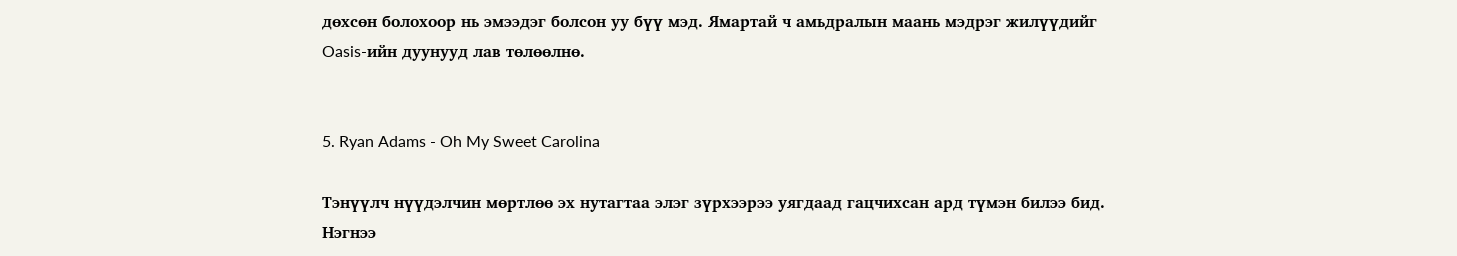дөхсөн болохоор нь эмээдэг болсон уу бүү мэд. Ямартай ч амьдралын маань мэдрэг жилүүдийг Oasis-ийн дуунууд лав төлөөлнө.


5. Ryan Adams - Oh My Sweet Carolina

Тэнүүлч нүүдэлчин мөртлөө эх нутагтаа элэг зүрхээрээ уягдаад гацчихсан ард түмэн билээ бид. Нэгнээ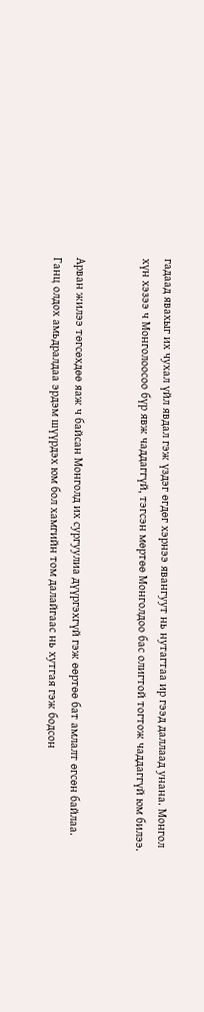гадаад явахыг их чухал үйл явдал гэж үздэг өгдөг хэрнээ явангуут нь нутагтаа ир гээд даллаад унана. Монгол хүн хэзээ ч Монголоосоо бүр явж чаддаггүй, тэгсэн мөртөө Монголдоо бас олигтой тогтож чаддаггүй юм билээ.


Арван жилээ төгсөхдөө яаж ч байсан Монголд их сургуулиа дүүргэхгүй гэж өөртөө бат амлалт өгсөн байлаа. Ганц олдох амьдралдаа эрдэм шүүрдэх юм бол хамгийн том далайгаас нь хутгая гэж бодсон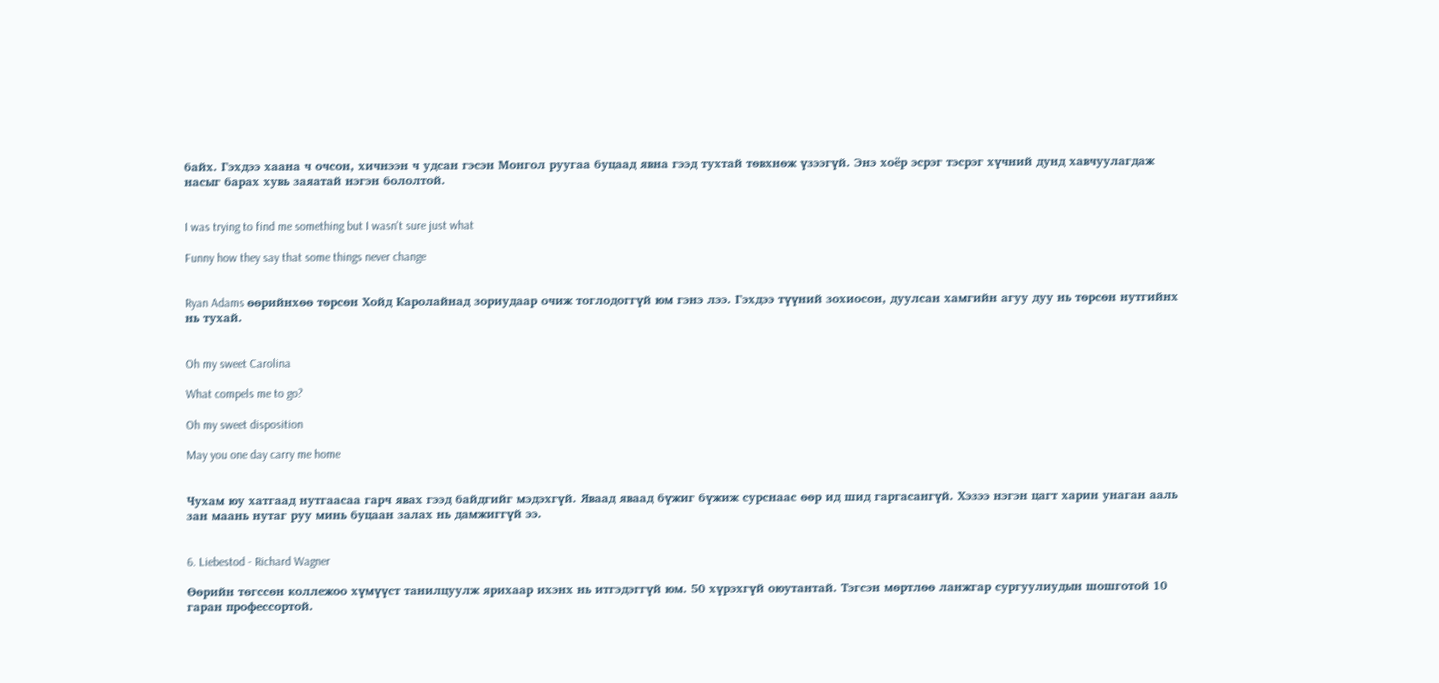байх. Гэхдээ хаана ч очсон, хичнээн ч удсан гэсэн Монгол руугаа буцаад явна гээд тухтай төвхнөж үзээгүй. Энэ хоёр эсрэг тэсрэг хүчний дунд хавчуулагдаж насыг барах хувь заяатай нэгэн бололтой.


I was trying to find me something but I wasn't sure just what

Funny how they say that some things never change


Ryan Adams өөрийнхөө төрсөн Хойд Каролайнад зориудаар очиж тоглодоггүй юм гэнэ лээ. Гэхдээ түүний зохиосон, дуулсан хамгийн агуу дуу нь төрсөн нутгийнх нь тухай.


Oh my sweet Carolina

What compels me to go?

Oh my sweet disposition

May you one day carry me home


Чухам юу хатгаад нутгаасаа гарч явах гээд байдгийг мэдэхгүй. Яваад яваад бүжиг бүжиж сурснаас өөр ид шид гаргасангүй. Хэзээ нэгэн цагт харин унаган ааль зан маань нутаг руу минь буцаан залах нь дамжиггүй ээ.


6. Liebestod - Richard Wagner

Өөрийн төгссөн коллежоо хүмүүст танилцуулж ярихаар ихэнх нь итгэдэггүй юм. 50 хүрэхгүй оюутантай. Тэгсэн мөртлөө ланжгар сургуулиудын шошготой 10 гаран профессортой.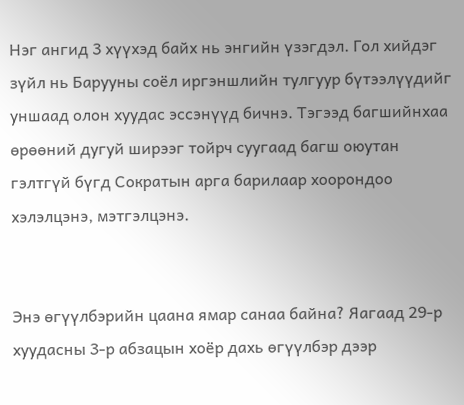Нэг ангид 3 хүүхэд байх нь энгийн үзэгдэл. Гол хийдэг зүйл нь Барууны соёл иргэншлийн тулгуур бүтээлүүдийг уншаад олон хуудас эссэнүүд бичнэ. Тэгээд багшийнхаа өрөөний дугуй ширээг тойрч суугаад багш оюутан гэлтгүй бүгд Сократын арга барилаар хоорондоо хэлэлцэнэ, мэтгэлцэнэ.


Энэ өгүүлбэрийн цаана ямар санаа байна? Яагаад 29-р хуудасны 3-р абзацын хоёр дахь өгүүлбэр дээр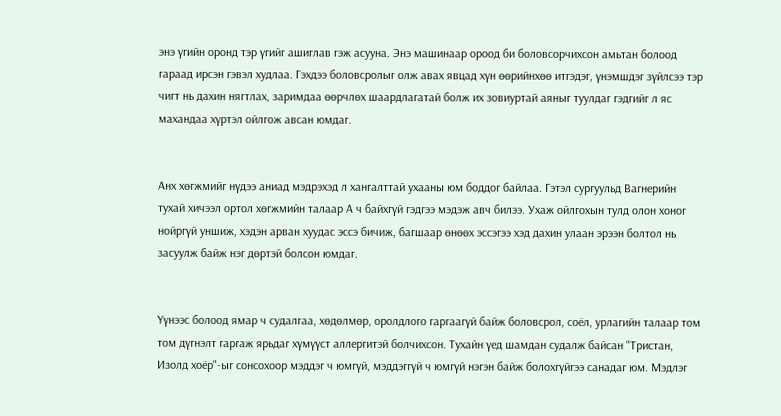энэ үгийн оронд тэр үгийг ашиглав гэж асууна. Энэ машинаар ороод би боловсорчихсон амьтан болоод гараад ирсэн гэвэл худлаа. Гэхдээ боловсролыг олж авах явцад хүн өөрийнхөө итгэдэг, үнэмшдэг зүйлсээ тэр чигт нь дахин нягтлах, заримдаа өөрчлөх шаардлагатай болж их зовиуртай аяныг туулдаг гэдгийг л яс махандаа хүртэл ойлгож авсан юмдаг.


Анх хөгжмийг нүдээ аниад мэдрэхэд л хангалттай ухааны юм боддог байлаа. Гэтэл сургуульд Вагнерийн тухай хичээл ортол хөгжмийн талаар А ч байхгүй гэдгээ мэдэж авч билээ. Ухаж ойлгохын тулд олон хоног нойргүй уншиж, хэдэн арван хуудас эссэ бичиж, багшаар өнөөх эссэгээ хэд дахин улаан эрээн болтол нь засуулж байж нэг дөртэй болсон юмдаг.


Үүнээс болоод ямар ч судалгаа, хөдөлмөр, оролдлого гаргаагүй байж боловсрол, соёл, урлагийн талаар том том дүгнэлт гаргаж ярьдаг хүмүүст аллергитэй болчихсон. Тухайн үед шамдан судалж байсан "Тристан, Изолд хоёр"-ыг сонсохоор мэддэг ч юмгүй, мэддэггүй ч юмгүй нэгэн байж болохгүйгээ санадаг юм. Мэдлэг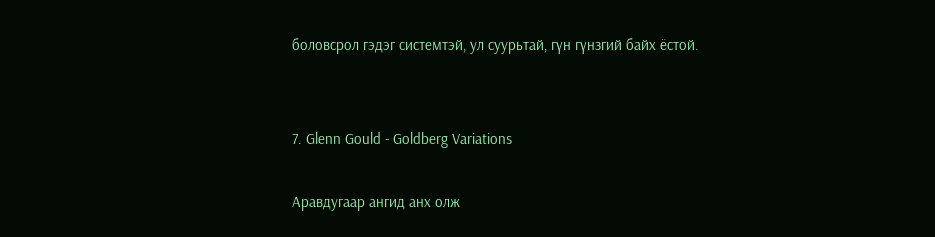боловсрол гэдэг системтэй, ул суурьтай, гүн гүнзгий байх ёстой.


7. Glenn Gould - Goldberg Variations

Аравдугаар ангид анх олж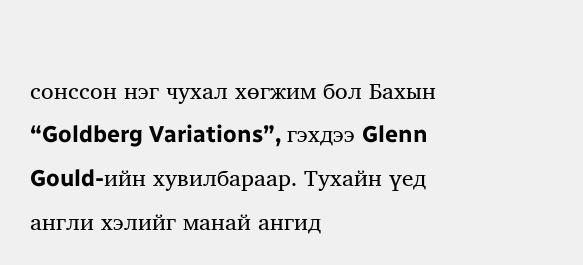сонссон нэг чухал хөгжим бол Бахын “Goldberg Variations”, гэхдээ Glenn Gould-ийн хувилбараар. Тухайн үед англи хэлийг манай ангид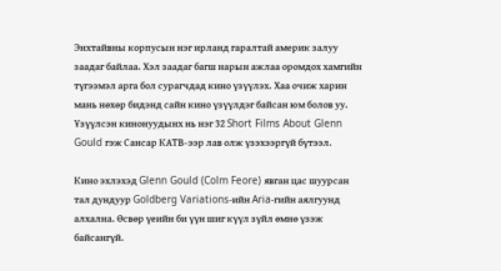Энхтайвны корпусын нэг ирланд гаралтай америк залуу заадаг байлаа. Хэл заадаг багш нарын ажлаа оромдох хамгийн түгээмэл арга бол сурагчдад кино үзүүлэх. Хаа очиж харин мань нөхөр бидэнд сайн кино үзүүлдэг байсан юм болов уу. Үзүүлсэн кинонуудынх нь нэг 32 Short Films About Glenn Gould гэж Сансар КАТВ-ээр лав олж үзэхээргүй бүтээл.

Кино эхлэхэд Glenn Gould (Colm Feore) явган цас шуурсан тал дундуур Goldberg Variations-ийн Aria-гийн аялгуунд алхална. Өсвөр үеийн би үүн шиг күүл зүйл өмнө үзэж байсангүй.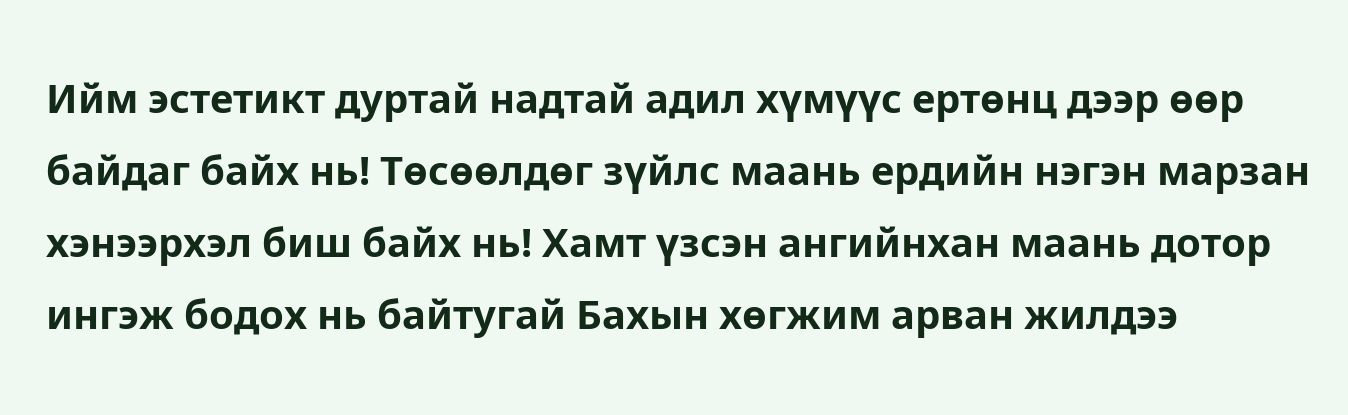Ийм эстетикт дуртай надтай адил хүмүүс ертөнц дээр өөр байдаг байх нь! Төсөөлдөг зүйлс маань ердийн нэгэн марзан хэнээрхэл биш байх нь! Хамт үзсэн ангийнхан маань дотор ингэж бодох нь байтугай Бахын хөгжим арван жилдээ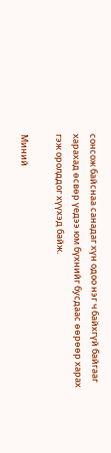сонсож байснаа санадаг хүн одоо нэг ч байхгүй байгааг харахад өсвөр үедээ юм бүхнийг бусдаас өөрөөр харах гэж оролддог хүүхэд байж.

Миний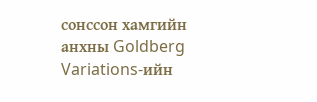сонссон хамгийн анхны Goldberg Variations-ийн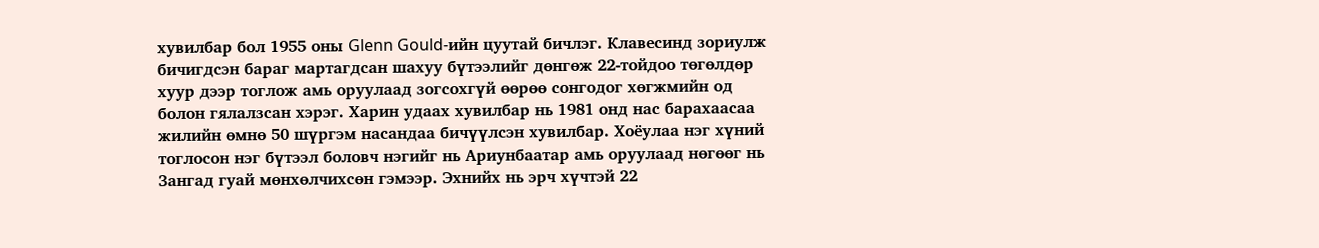хувилбар бол 1955 оны Glenn Gould-ийн цуутай бичлэг. Клавесинд зориулж бичигдсэн бараг мартагдсан шахуу бүтээлийг дөнгөж 22-тойдоо төгөлдөр хуур дээр тоглож амь оруулаад зогсохгүй өөрөө сонгодог хөгжмийн од болон гялалзсан хэрэг. Харин удаах хувилбар нь 1981 онд нас барахаасаа жилийн өмнө 50 шүргэм насандаа бичүүлсэн хувилбар. Хоёулаа нэг хүний тоглосон нэг бүтээл боловч нэгийг нь Ариунбаатар амь оруулаад нөгөөг нь Зангад гуай мөнхөлчихсөн гэмээр. Эхнийх нь эрч хүчтэй 22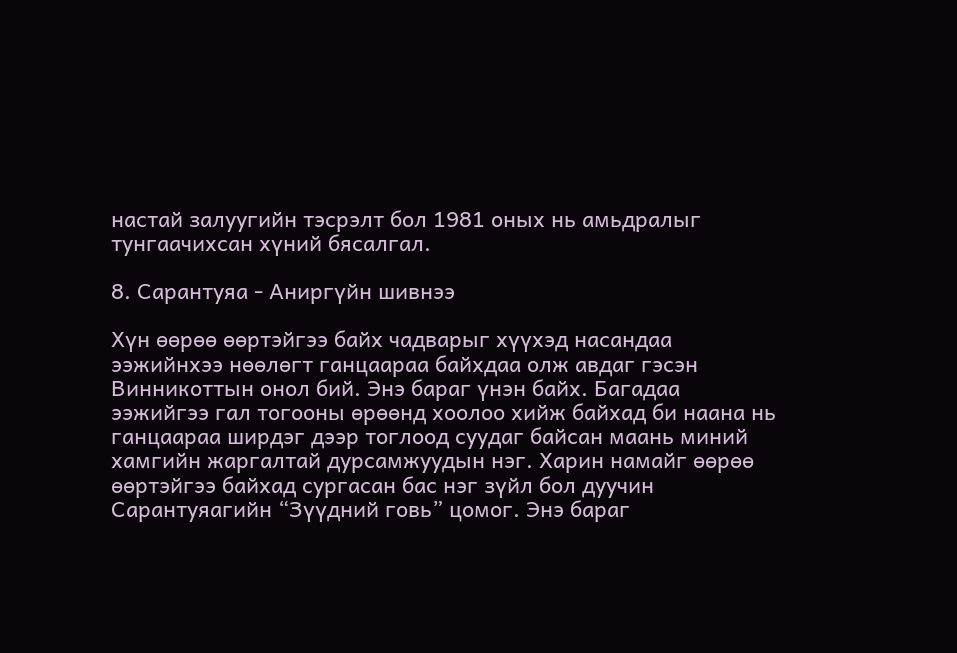настай залуугийн тэсрэлт бол 1981 оных нь амьдралыг тунгаачихсан хүний бясалгал.

8. Сарантуяа - Аниргүйн шивнээ

Хүн өөрөө өөртэйгээ байх чадварыг хүүхэд насандаа ээжийнхээ нөөлөгт ганцаараа байхдаа олж авдаг гэсэн Винникоттын онол бий. Энэ бараг үнэн байх. Багадаа ээжийгээ гал тогооны өрөөнд хоолоо хийж байхад би наана нь ганцаараа ширдэг дээр тоглоод суудаг байсан маань миний хамгийн жаргалтай дурсамжуудын нэг. Харин намайг өөрөө өөртэйгээ байхад сургасан бас нэг зүйл бол дуучин Сарантуяагийн “Зүүдний говь” цомог. Энэ бараг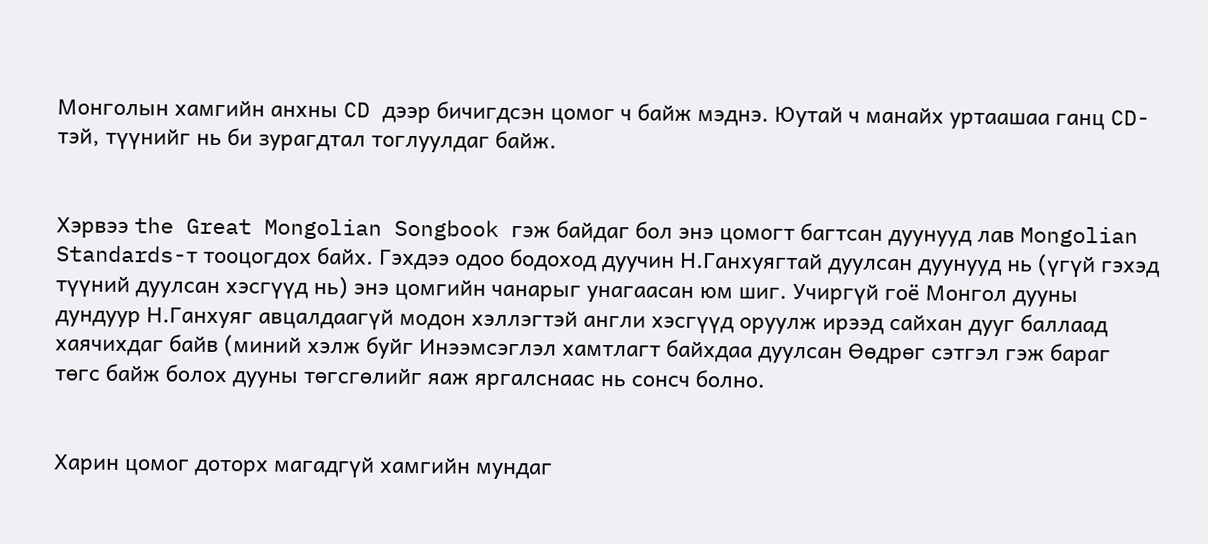Монголын хамгийн анхны CD дээр бичигдсэн цомог ч байж мэднэ. Юутай ч манайх уртаашаа ганц CD-тэй, түүнийг нь би зурагдтал тоглуулдаг байж.


Хэрвээ the Great Mongolian Songbook гэж байдаг бол энэ цомогт багтсан дуунууд лав Mongolian Standards-т тооцогдох байх. Гэхдээ одоо бодоход дуучин Н.Ганхуягтай дуулсан дуунууд нь (үгүй гэхэд түүний дуулсан хэсгүүд нь) энэ цомгийн чанарыг унагаасан юм шиг. Учиргүй гоё Монгол дууны дундуур Н.Ганхуяг авцалдаагүй модон хэллэгтэй англи хэсгүүд оруулж ирээд сайхан дууг баллаад хаячихдаг байв (миний хэлж буйг Инээмсэглэл хамтлагт байхдаа дуулсан Өөдрөг сэтгэл гэж бараг төгс байж болох дууны төгсгөлийг яаж яргалснаас нь сонсч болно.


Харин цомог доторх магадгүй хамгийн мундаг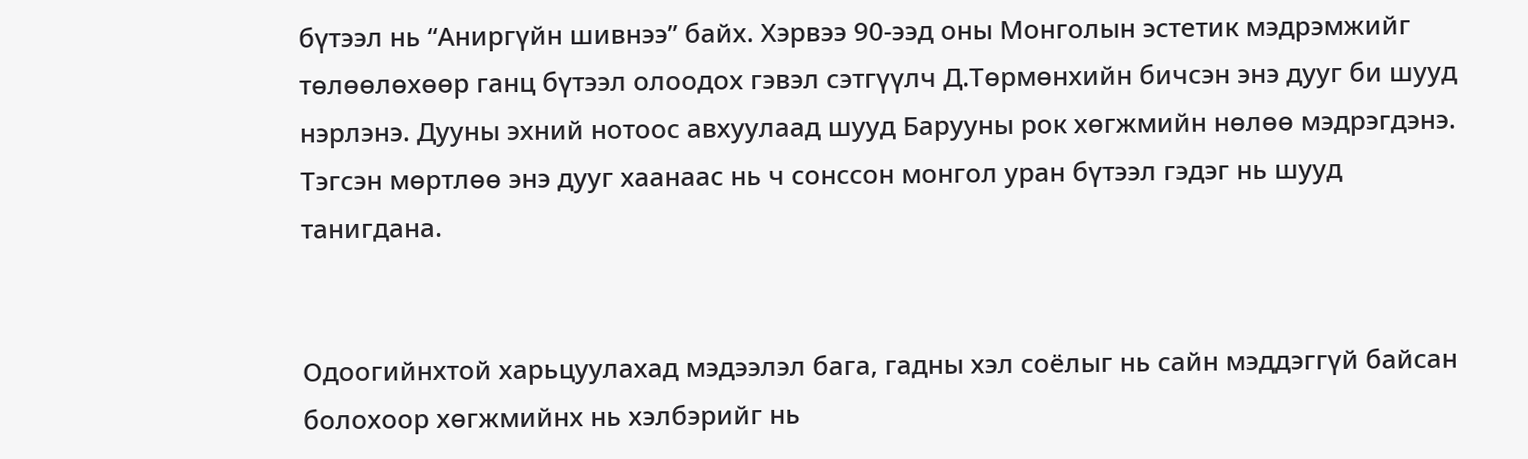бүтээл нь “Аниргүйн шивнээ” байх. Хэрвээ 90-ээд оны Монголын эстетик мэдрэмжийг төлөөлөхөөр ганц бүтээл олоодох гэвэл сэтгүүлч Д.Төрмөнхийн бичсэн энэ дууг би шууд нэрлэнэ. Дууны эхний нотоос авхуулаад шууд Барууны рок хөгжмийн нөлөө мэдрэгдэнэ. Тэгсэн мөртлөө энэ дууг хаанаас нь ч сонссон монгол уран бүтээл гэдэг нь шууд танигдана.


Одоогийнхтой харьцуулахад мэдээлэл бага, гадны хэл соёлыг нь сайн мэддэггүй байсан болохоор хөгжмийнх нь хэлбэрийг нь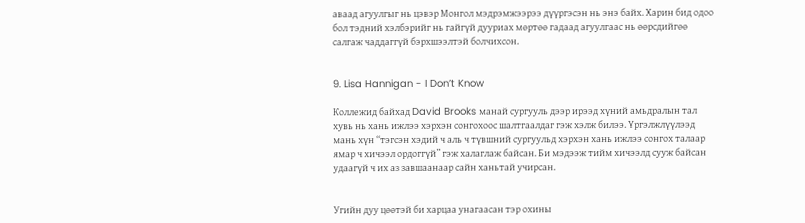аваад агуулгыг нь цэвэр Монгол мэдрэмжээрээ дүүргэсэн нь энэ байх. Харин бид одоо бол тэдний хэлбэрийг нь гайгүй дууриах мөртөө гадаад агуулгаас нь өөрсдийгөө салгаж чаддаггүй бэрхшээлтэй болчихсон.


9. Lisa Hannigan - I Don’t Know

Коллежид байхад David Brooks манай сургууль дээр ирээд хүний амьдралын тал хувь нь хань ижлээ хэрхэн сонгохоос шалтгаалдаг гэж хэлж билээ. Үргэлжлүүлээд мань хүн “тэгсэн хэдий ч аль ч түвшний сургуульд хэрхэн хань ижлээ сонгох талаар ямар ч хичээл ордоггүй” гэж халаглаж байсан. Би мэдээж тийм хичээлд сууж байсан удаагүй ч их аз завшаанаар сайн ханьтай учирсан.


Угийн дуу цөөтэй би харцаа унагаасан тэр охины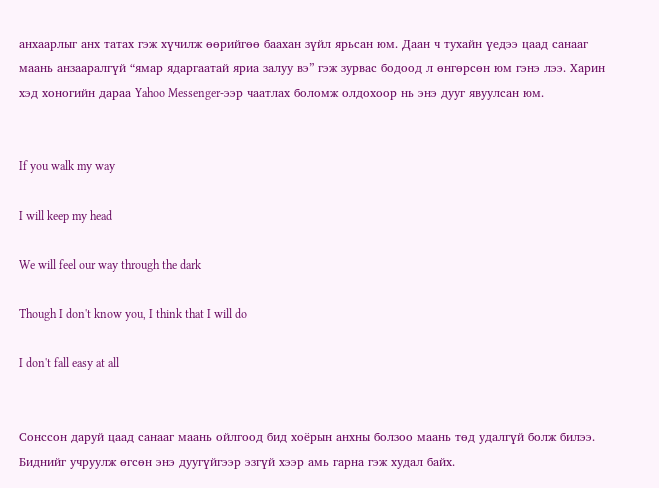анхаарлыг анх татах гэж хүчилж өөрийгөө баахан зүйл ярьсан юм. Даан ч тухайн үедээ цаад санааг маань анзааралгүй “ямар ядаргаатай яриа залуу вэ” гэж зурвас бодоод л өнгөрсөн юм гэнэ лээ. Харин хэд хоногийн дараа Yahoo Messenger-ээр чаатлах боломж олдохоор нь энэ дууг явуулсан юм.


If you walk my way

I will keep my head

We will feel our way through the dark

Though I don't know you, I think that I will do

I don't fall easy at all


Сонссон даруй цаад санааг маань ойлгоод бид хоёрын анхны болзоо маань төд удалгүй болж билээ. Биднийг учруулж өгсөн энэ дуугүйгээр эзгүй хээр амь гарна гэж худал байх.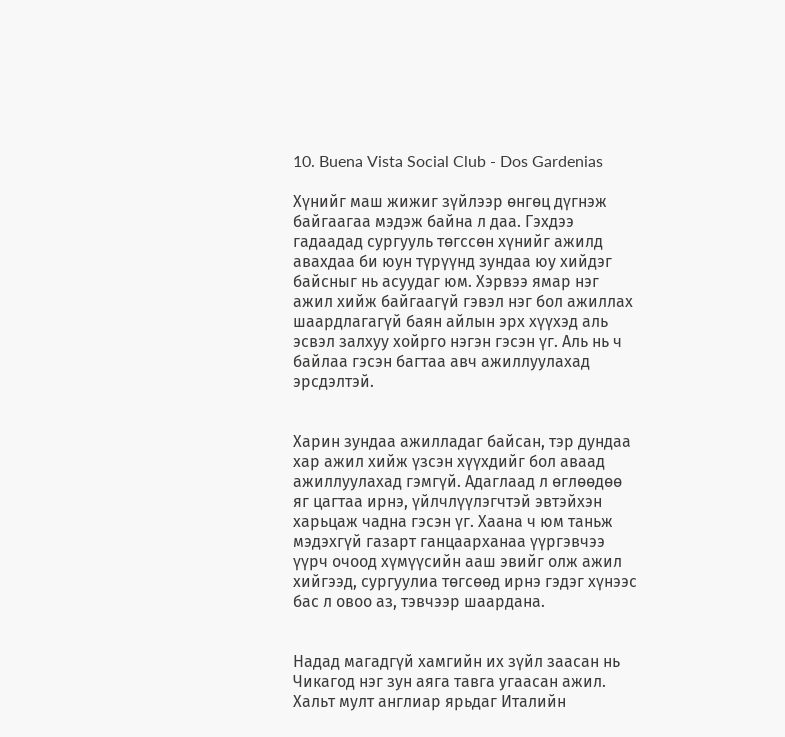10. Buena Vista Social Club - Dos Gardenias

Хүнийг маш жижиг зүйлээр өнгөц дүгнэж байгаагаа мэдэж байна л даа. Гэхдээ гадаадад сургууль төгссөн хүнийг ажилд авахдаа би юун түрүүнд зундаа юу хийдэг байсныг нь асуудаг юм. Хэрвээ ямар нэг ажил хийж байгаагүй гэвэл нэг бол ажиллах шаардлагагүй баян айлын эрх хүүхэд аль эсвэл залхуу хойрго нэгэн гэсэн үг. Аль нь ч байлаа гэсэн багтаа авч ажиллуулахад эрсдэлтэй.


Харин зундаа ажилладаг байсан, тэр дундаа хар ажил хийж үзсэн хүүхдийг бол аваад ажиллуулахад гэмгүй. Адаглаад л өглөөдөө яг цагтаа ирнэ, үйлчлүүлэгчтэй эвтэйхэн харьцаж чадна гэсэн үг. Хаана ч юм таньж мэдэхгүй газарт ганцаарханаа үүргэвчээ үүрч очоод хүмүүсийн ааш эвийг олж ажил хийгээд, сургуулиа төгсөөд ирнэ гэдэг хүнээс бас л овоо аз, тэвчээр шаардана.


Надад магадгүй хамгийн их зүйл заасан нь Чикагод нэг зун аяга тавга угаасан ажил. Хальт мулт англиар ярьдаг Италийн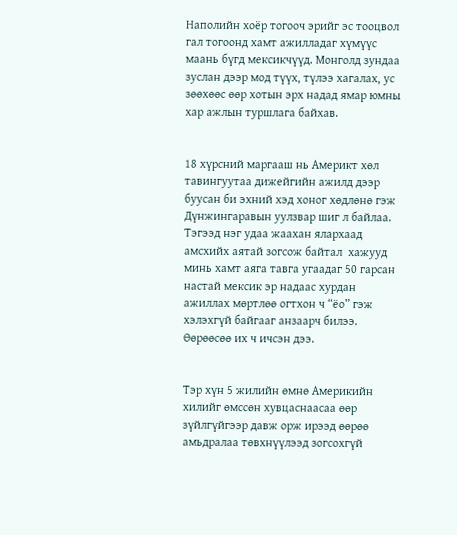Наполийн хоёр тогооч эрийг эс тооцвол гал тогоонд хамт ажилладаг хүмүүс маань бүгд мексикчүүд. Монголд зундаа зуслан дээр мод түүх, түлээ хагалах, ус зөөхөөс өөр хотын эрх надад ямар юмны хар ажлын туршлага байхав.


18 хүрсний маргааш нь Америкт хөл тавингуутаа дижейгийн ажилд дээр буусан би эхний хэд хоног хөдлөнө гэж Дүнжингаравын уулзвар шиг л байлаа. Тэгээд нэг удаа жаахан ялархаад амсхийх аятай зогсож байтал  хажууд минь хамт аяга тавга угаадаг 50 гарсан настай мексик эр надаас хурдан ажиллах мөртлөө огтхон ч “ёо” гэж хэлэхгүй байгааг анзаарч билээ. Өөрөөсөө их ч ичсэн дээ.


Тэр хүн 5 жилийн өмнө Америкийн хилийг өмссөн хувцаснаасаа өөр зүйлгүйгээр давж орж ирээд өөрөө амьдралаа төвхнүүлээд зогсохгүй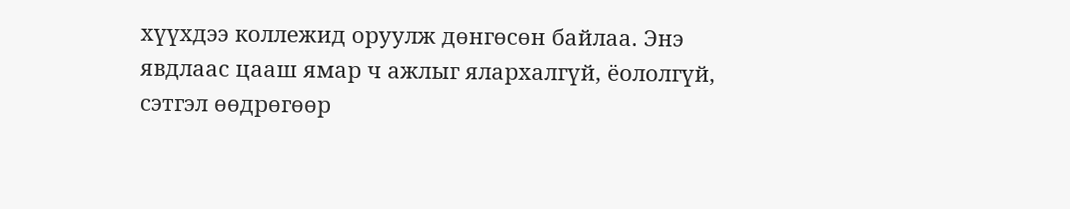хүүхдээ коллежид оруулж дөнгөсөн байлаа. Энэ явдлаас цааш ямар ч ажлыг ялархалгүй, ёололгүй, сэтгэл өөдрөгөөр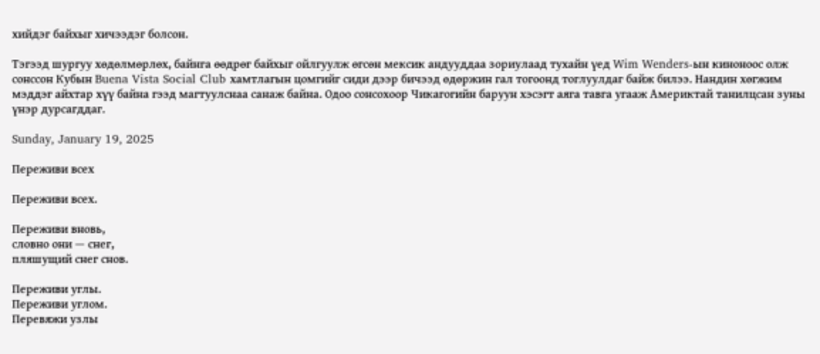хийдэг байхыг хичээдэг болсон.

Тэгээд шургуу хөдөлмөрлөх, байнга өөдрөг байхыг ойлгуулж өгсөн мексик андууддаа зориулаад тухайн үед Wim Wenders-ын киноноос олж сонссон Кубын Buena Vista Social Club хамтлагын цомгийг сиди дээр бичээд өдөржин гал тогоонд тоглуулдаг байж билээ. Нандин хөгжим мэддэг айхтар хүү байна гээд магтуулснаа санаж байна. Одоо сонсохоор Чикагогийн баруун хэсэгт аяга тавга угааж Америктай танилцсан зуны үнэр дурсагддаг.

Sunday, January 19, 2025

Переживи всех

Переживи всех.

Переживи вновь,
словно они — снег,
пляшущий снег снов.

Переживи углы.
Переживи углом.
Перевяжи узлы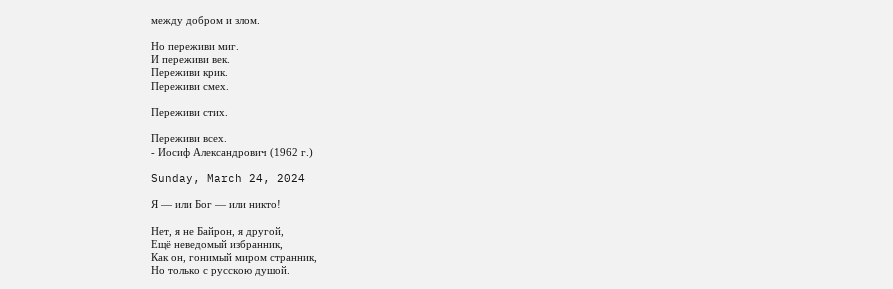между добром и злом.

Но переживи миг.
И переживи век.
Переживи крик.
Переживи смех.

Переживи стих.

Переживи всех.
- Иосиф Александрович (1962 г.)

Sunday, March 24, 2024

Я — или Бог — или никто!

Нет, я не Байрон, я другой,
Ещё неведомый избранник,
Как он, гонимый миром странник,
Но только с русскою душой.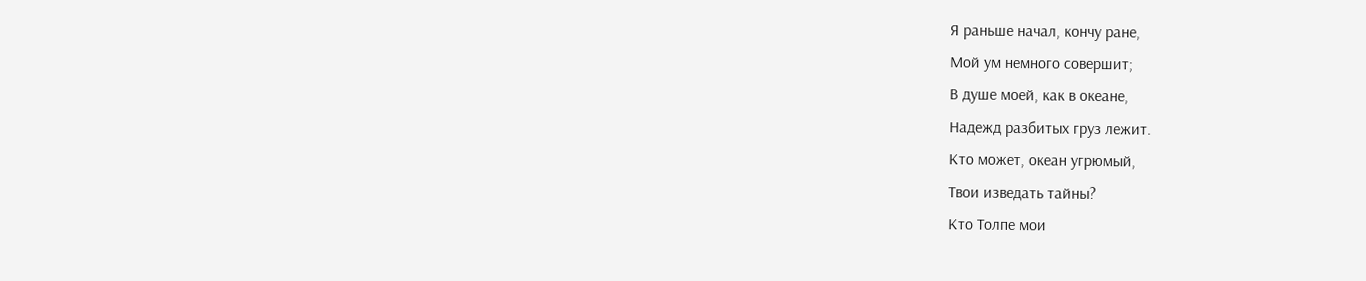Я раньше начал, кончу ране,
Мой ум немного совершит;
В душе моей, как в океане,
Надежд разбитых груз лежит.
Кто может, океан угрюмый,
Твои изведать тайны?
Кто Толпе мои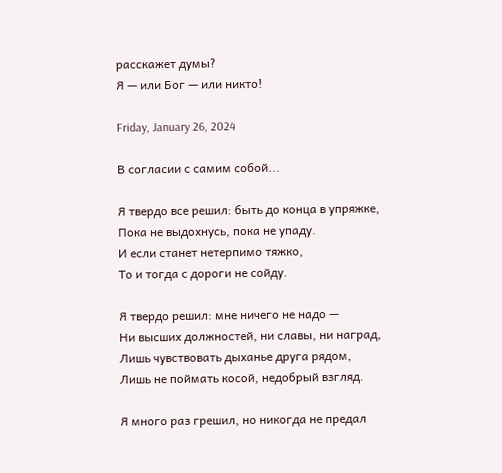расскажет думы?
Я — или Бог — или никто!

Friday, January 26, 2024

В согласии с самим собой...

Я твердо все решил: быть до конца в упряжке,
Пока не выдохнусь, пока не упаду.
И если станет нетерпимо тяжко,
То и тогда с дороги не сойду.

Я твердо решил: мне ничего не надо —
Ни высших должностей, ни славы, ни наград,
Лишь чувствовать дыханье друга рядом,
Лишь не поймать косой, недобрый взгляд.

Я много раз грешил, но никогда не предал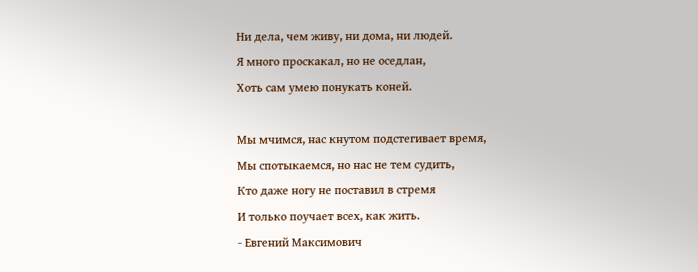Ни дела, чем живу, ни дома, ни людей.
Я много проскакал, но не оседлан,
Хоть сам умею понукать коней.

Мы мчимся, нас кнутом подстегивает время,
Мы спотыкаемся, но нас не тем судить,
Кто даже ногу не поставил в стремя
И только поучает всех, как жить.
- Евгений Максимович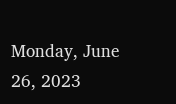Monday, June 26, 2023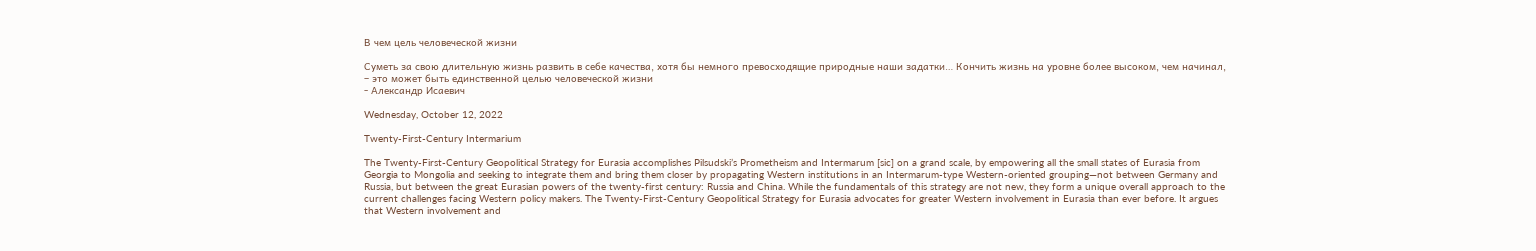В чем цель человеческой жизни

Суметь за свою длительную жизнь развить в себе качества, хотя бы немного превосходящие природные наши задатки… Кончить жизнь на уровне более высоком, чем начинал, – это может быть единственной целью человеческой жизни
- Александр Исаевич

Wednesday, October 12, 2022

Twenty-First-Century Intermarium

The Twenty-First-Century Geopolitical Strategy for Eurasia accomplishes Pilsudski’s Prometheism and Intermarum [sic] on a grand scale, by empowering all the small states of Eurasia from Georgia to Mongolia and seeking to integrate them and bring them closer by propagating Western institutions in an Intermarum-type Western-oriented grouping—not between Germany and Russia, but between the great Eurasian powers of the twenty-first century: Russia and China. While the fundamentals of this strategy are not new, they form a unique overall approach to the current challenges facing Western policy makers. The Twenty-First-Century Geopolitical Strategy for Eurasia advocates for greater Western involvement in Eurasia than ever before. It argues that Western involvement and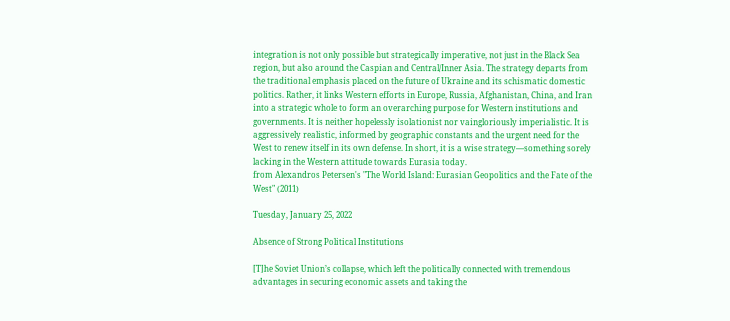integration is not only possible but strategically imperative, not just in the Black Sea region, but also around the Caspian and Central/Inner Asia. The strategy departs from the traditional emphasis placed on the future of Ukraine and its schismatic domestic politics. Rather, it links Western efforts in Europe, Russia, Afghanistan, China, and Iran into a strategic whole to form an overarching purpose for Western institutions and governments. It is neither hopelessly isolationist nor vaingloriously imperialistic. It is aggressively realistic, informed by geographic constants and the urgent need for the West to renew itself in its own defense. In short, it is a wise strategy—something sorely lacking in the Western attitude towards Eurasia today.
from Alexandros Petersen's "The World Island: Eurasian Geopolitics and the Fate of the West" (2011)

Tuesday, January 25, 2022

Absence of Strong Political Institutions

[T]he Soviet Union’s collapse, which left the politically connected with tremendous advantages in securing economic assets and taking the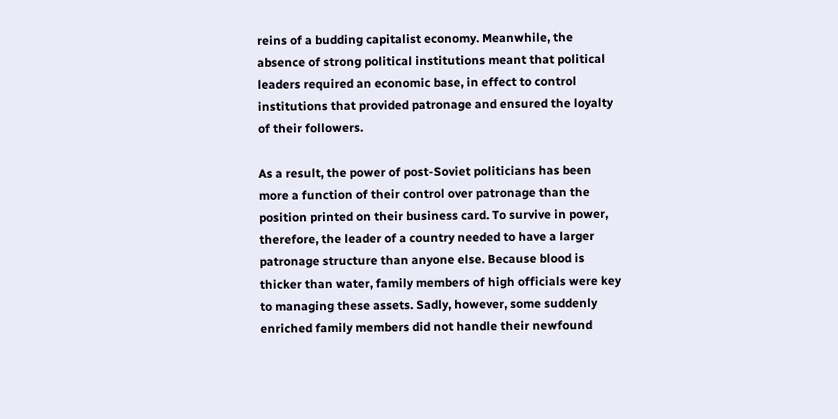reins of a budding capitalist economy. Meanwhile, the absence of strong political institutions meant that political leaders required an economic base, in effect to control institutions that provided patronage and ensured the loyalty of their followers.

As a result, the power of post-Soviet politicians has been more a function of their control over patronage than the position printed on their business card. To survive in power, therefore, the leader of a country needed to have a larger patronage structure than anyone else. Because blood is thicker than water, family members of high officials were key to managing these assets. Sadly, however, some suddenly enriched family members did not handle their newfound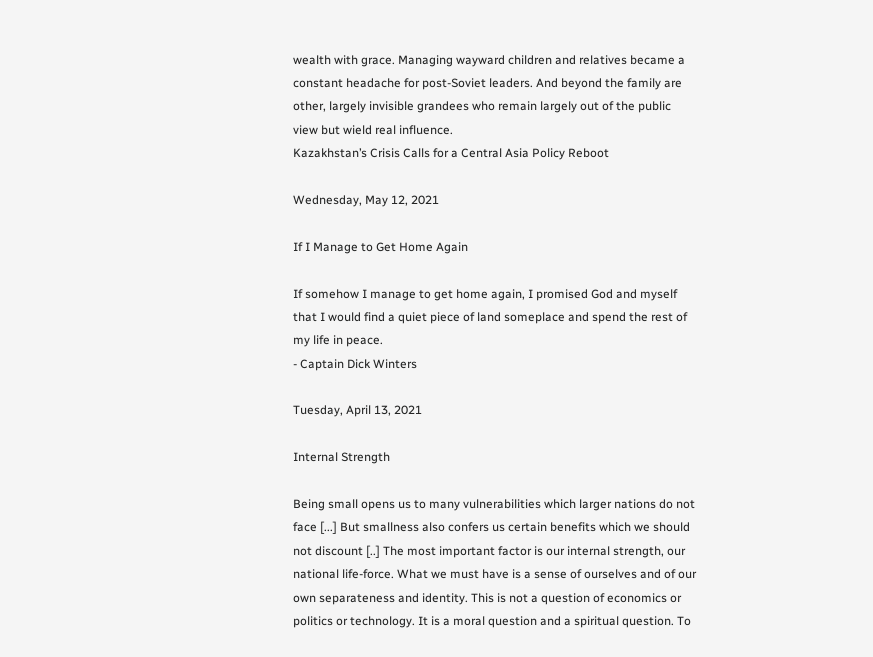wealth with grace. Managing wayward children and relatives became a constant headache for post-Soviet leaders. And beyond the family are other, largely invisible grandees who remain largely out of the public view but wield real influence.
Kazakhstan’s Crisis Calls for a Central Asia Policy Reboot

Wednesday, May 12, 2021

If I Manage to Get Home Again

If somehow I manage to get home again, I promised God and myself that I would find a quiet piece of land someplace and spend the rest of my life in peace.
- Captain Dick Winters

Tuesday, April 13, 2021

Internal Strength

Being small opens us to many vulnerabilities which larger nations do not face [...] But smallness also confers us certain benefits which we should not discount [..] The most important factor is our internal strength, our national life-force. What we must have is a sense of ourselves and of our own separateness and identity. This is not a question of economics or politics or technology. It is a moral question and a spiritual question. To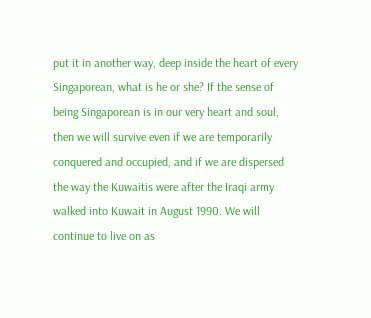put it in another way, deep inside the heart of every Singaporean, what is he or she? If the sense of being Singaporean is in our very heart and soul, then we will survive even if we are temporarily conquered and occupied, and if we are dispersed the way the Kuwaitis were after the Iraqi army walked into Kuwait in August 1990. We will continue to live on as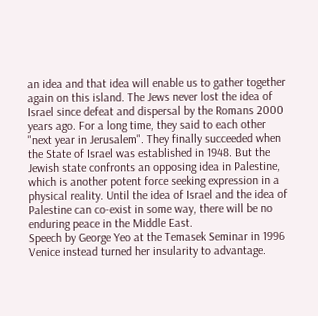an idea and that idea will enable us to gather together again on this island. The Jews never lost the idea of Israel since defeat and dispersal by the Romans 2000 years ago. For a long time, they said to each other "next year in Jerusalem". They finally succeeded when the State of Israel was established in 1948. But the Jewish state confronts an opposing idea in Palestine, which is another potent force seeking expression in a physical reality. Until the idea of Israel and the idea of Palestine can co-exist in some way, there will be no enduring peace in the Middle East.
Speech by George Yeo at the Temasek Seminar in 1996
Venice instead turned her insularity to advantage.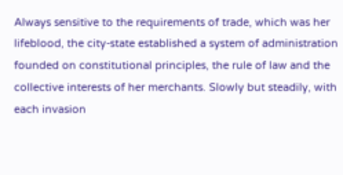Always sensitive to the requirements of trade, which was her lifeblood, the city-state established a system of administration founded on constitutional principles, the rule of law and the collective interests of her merchants. Slowly but steadily, with each invasion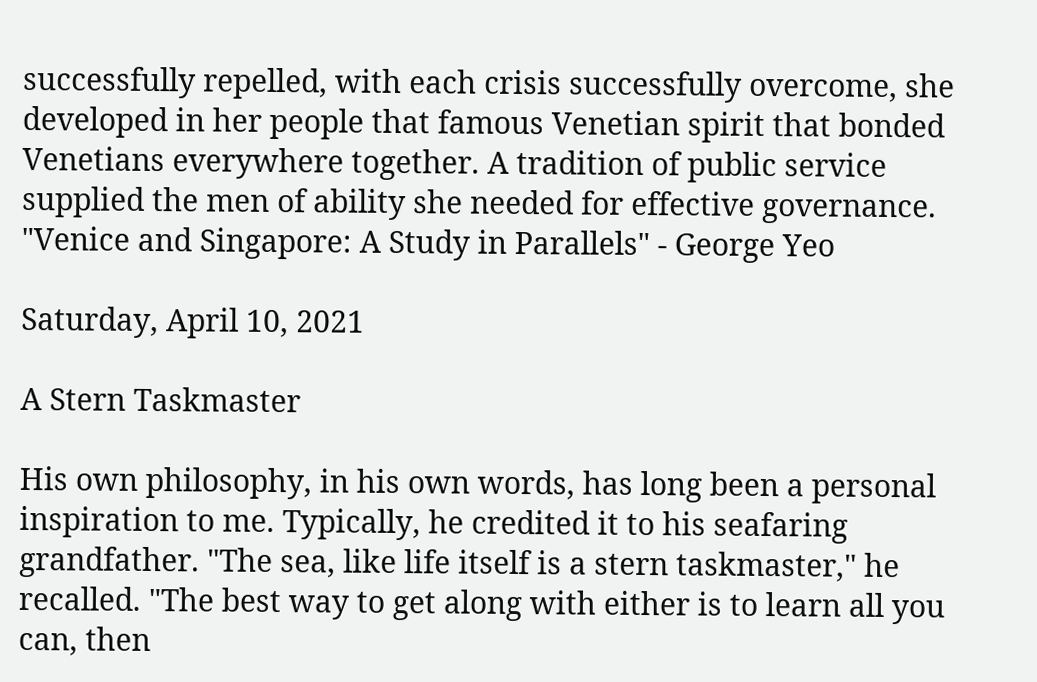successfully repelled, with each crisis successfully overcome, she developed in her people that famous Venetian spirit that bonded Venetians everywhere together. A tradition of public service supplied the men of ability she needed for effective governance.
"Venice and Singapore: A Study in Parallels" - George Yeo

Saturday, April 10, 2021

A Stern Taskmaster

His own philosophy, in his own words, has long been a personal inspiration to me. Typically, he credited it to his seafaring grandfather. "The sea, like life itself is a stern taskmaster," he recalled. "The best way to get along with either is to learn all you can, then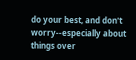do your best, and don't worry--especially about things over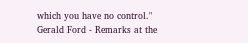which you have no control."
Gerald Ford - Remarks at the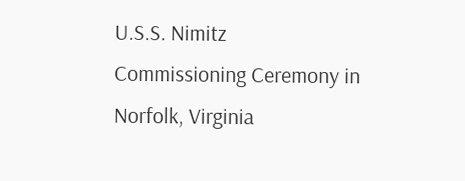U.S.S. Nimitz Commissioning Ceremony in Norfolk, Virginia